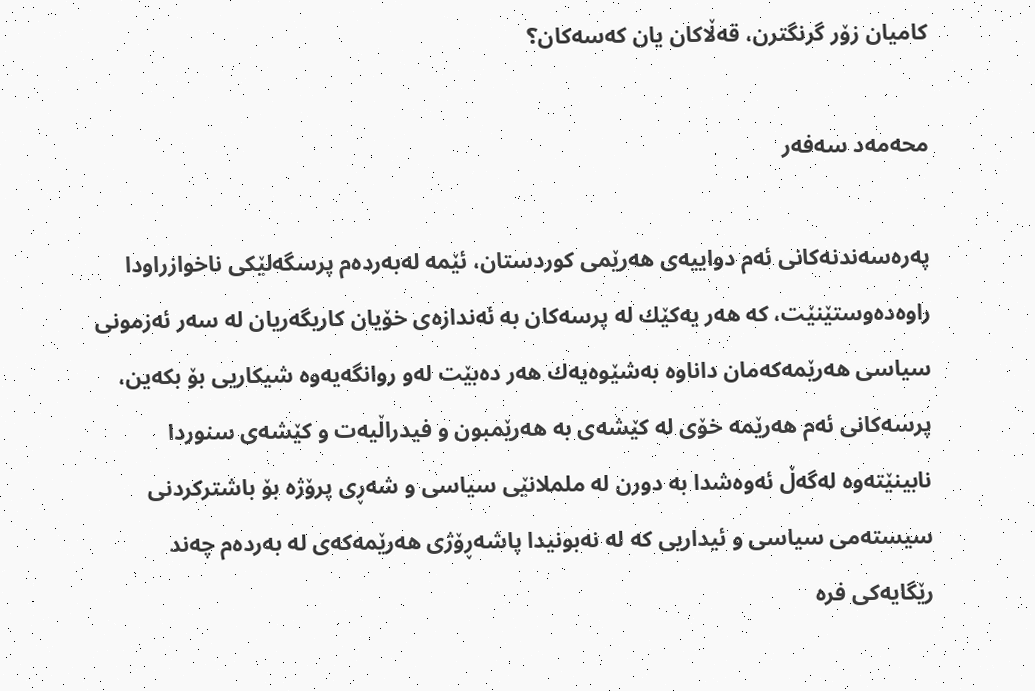كامیان زۆر گرنگترن، قه‌ڵاكان یان كه‌سه‌كان؟

محه‌مه‌د سه‌فه‌ر

په‌ره‌سه‌ندنه‌كانی ئه‌م دواییه‌ی هه‌رێمی كوردستان، ئێمه‌ له‌به‌رده‌م پرسگه‌لێكی ناخوازراودا راوه‌ده‌وستێنێت، كه‌ هه‌ر یه‌كێك له‌ پرسه‌كان به‌ ئه‌ندازه‌ی خۆیان كاریگه‌ریان له‌ سه‌ر ئه‌زمونی سیاسی هه‌رێمه‌كه‌مان داناوه‌ به‌شێوه‌یه‌ك هه‌ر ده‌بێت له‌و روانگه‌یه‌وه‌ شیكاریی بۆ بكه‌ین، پرسه‌كانی ئه‌م هه‌رێمه‌ خۆی له‌ كێشه‌ی به‌ هه‌رێمبون و فیدراڵیه‌ت و كێشه‌ی سنوردا نابینێته‌وه‌ له‌گه‌ڵ ئه‌وه‌شدا به‌ دورن له‌ ململانێی سیاسی و شه‌ڕی پرۆژه‌ بۆ باشتركردنی سیسته‌می سیاسی و ئیداریی كه‌ له‌ نه‌بونیدا پاشه‌ڕۆژی هه‌رێمه‌كه‌ی له‌ به‌رده‌م چه‌ند رێگایه‌كی فره‌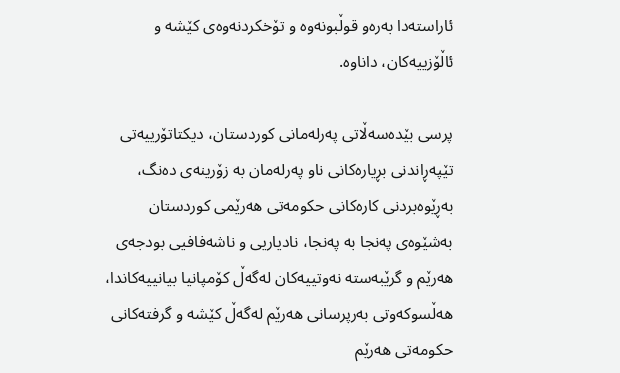ئاراسته‌دا به‌ره‌و قوڵبونه‌وه‌ و تۆخكردنه‌وه‌ی كێشه‌ و ئاڵۆزییه‌كان، داناوه‌.

پرسی بێده‌سه‌ڵاتی په‌رله‌مانی كوردستان، دیكتاتۆرییه‌تی تێپه‌ڕاندنی بڕیاره‌كانی ناو په‌رله‌مان به‌ زۆرینه‌ی ده‌نگ، به‌ڕێوه‌بردنی كاره‌كانی حكومه‌تی هه‌رێمی كوردستان به‌شێوه‌ی په‌نجا به‌ په‌نجا، نادیاریی و ناشه‌فافیی بودجه‌ی هه‌رێم و گرێبه‌سته‌ نه‌وتییه‌كان له‌گه‌ڵ كۆمپانیا بیانییه‌كاندا، هه‌ڵسوكه‌وتی به‌رپرسانی هه‌رێم له‌گه‌ڵ كێشه‌ و گرفته‌كانی حكومه‌تی هه‌رێم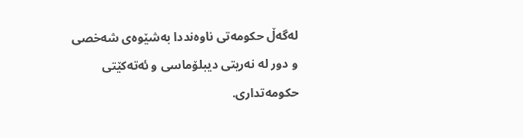له‌گه‌ڵ حكومه‌تی ناوه‌نددا به‌شێوه‌ی شه‌خصی و دور له‌ نه‌ریتی دیبلۆماسی و ئه‌ته‌كێتی حكومه‌تداری.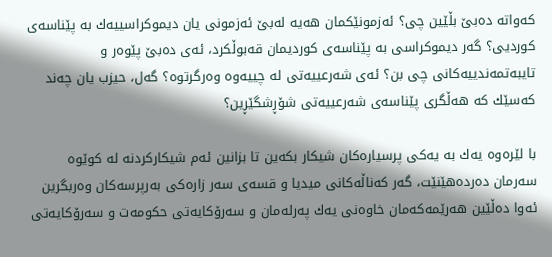كه‌واته‌ ده‌بێ بڵێین چی؟ ئه‌زمونێكمان هه‌یه‌ له‌بێ ئه‌زمونی یان دیموكراسییه‌ك به‌ پێناسه‌ی كوردیی؟ گه‌ر دیموكراسی به‌ پێناسه‌ی كوردیمان قه‌بوڵكرد، ئه‌ی ده‌بێ پێوه‌ر و تایبه‌تمه‌ندییه‌كانی چی بن؟ ئه‌ی شه‌رعییه‌تی له‌ چییه‌وه‌ وه‌رگرتوه‌؟ گه‌ل، حیزب یان چه‌ند كه‌سێك كه‌ هه‌ڵگری پێناسه‌ی شه‌رعییه‌تی شۆڕشگێڕین؟

با لێره‌وه‌ یه‌ك به‌ یه‌كی پرسیاره‌كان شیكار بكه‌ین تا بزانین ئه‌م شیكاركردنه‌ له‌ كوێوه‌ سه‌رمان ده‌رده‌هێنێت، گه‌ر كه‌ناڵه‌كانی میدیا و قسه‌ی سه‌ر زاره‌كی به‌رپرسه‌كان وه‌ربگرین ئه‌وا ده‌ڵێین هه‌رێمه‌كه‌مان خاوه‌نی یه‌ك په‌رله‌مان و سه‌رۆكایه‌تی حكومه‌ت و سه‌رۆكایه‌تی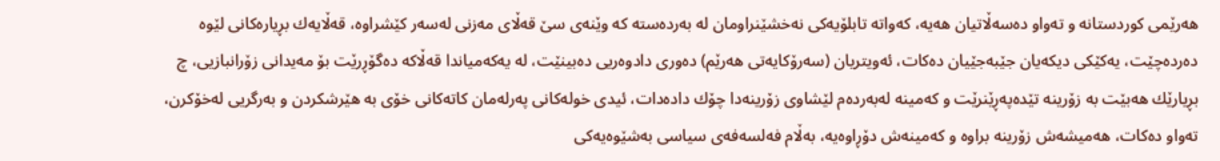هه‌رێمی كوردستانه‌ و ته‌واو ده‌سه‌ڵاتیان هه‌یه‌، كه‌واته‌ تابلۆیه‌كی نه‌خشێنراومان له‌ به‌رده‌سته‌ كه‌ وێنه‌ی سێ قه‌ڵای مه‌زنی له‌سه‌ر كێشراوه‌، قه‌ڵایه‌ك بڕیاره‌كانی لێوه‌ ده‌رده‌چێت، یه‌كێكی دیكه‌یان جێبه‌جێیان ده‌كات، ئه‌ویتریان (سه‌رۆكایه‌تی هه‌رێم) ده‌وری دادوه‌ریی ده‌بینێت، له‌ یه‌كه‌میاندا قه‌ڵاكه‌ ده‌گۆڕرێت بۆ مه‌یدانی زۆرانبازیی، چ بڕیارێك هه‌بێت به‌ زۆرینه‌ تێده‌په‌ڕێنرێت و كه‌مینه‌ له‌به‌رده‌م لێشاوی زۆرینه‌دا چۆك داده‌دات، ئیدی خوله‌كانی په‌رله‌مان كاته‌كانی خۆی به‌ هێرشكردن و به‌رگریی له‌خۆكرن، ته‌واو ده‌كات، هه‌میشه‌ش زۆرینه‌ براوه‌ و كه‌مینه‌ش دۆڕاوه‌یه‌، به‌ڵام فه‌لسه‌فه‌ی سیاسی به‌شێوه‌یه‌كی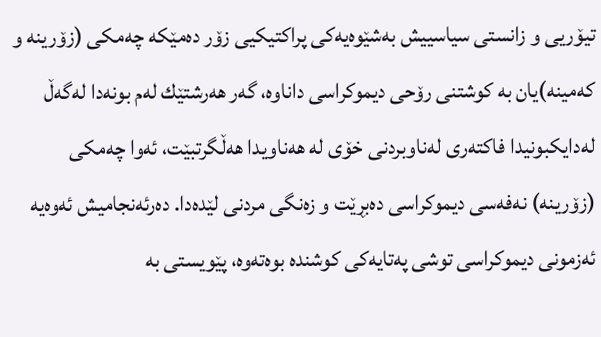تیۆریی و زانستی سیاسییش به‌شێوه‌یه‌كی پراكتیكیی زۆر ده‌مێكه‌ چه‌مكی (زۆرینه‌ و كه‌مینه‌)یان به‌ كوشتنی رۆحی دیموكراسی داناوه‌، گه‌ر هه‌رشتێك له‌م بونه‌دا له‌گه‌ڵ له‌دایكبونیدا فاكته‌ری له‌ناوبردنی خۆی له‌ هه‌ناویدا هه‌ڵگرتبێت، ئه‌وا چه‌مكی (زۆرینه‌) نه‌فه‌سی دیموكراسی ده‌بڕێت و زه‌نگی مردنی لێده‌دا. ده‌رئه‌نجامیش ئه‌وه‌یه‌ ئه‌زمونی دیموكراسی توشی په‌تایه‌كی كوشنده‌ بوه‌ته‌وه‌، پێویستی به‌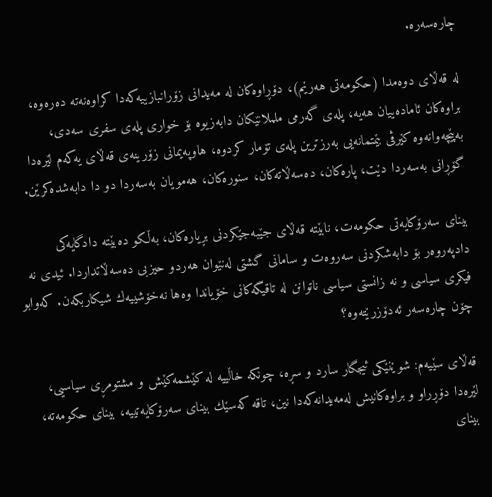چاره‌سه‌ره‌.

له‌ قه‌ڵای دوه‌مدا (حكومه‌تی هه‌رێم)، دۆڕاوه‌كان له‌ مه‌یدانی زۆرانبازییه‌كه‌دا كراوه‌نه‌ته‌ ده‌ره‌وه‌، براوه‌كان ئاماده‌ییان هه‌یه‌، پله‌ی گه‌رمی ململانێكان دابه‌زیوه‌ بۆ خواری پله‌ی سفری سه‌دی، به‌پێچه‌وانه‌وه‌ كێرڤی بێمتمانه‌یی به‌رزترین پله‌ی تۆمار كردوه‌، هاوپه‌یمانی زۆرینه‌ی قه‌ڵای یه‌كه‌م لێره‌دا گۆڕانی به‌سه‌ردا دێت، پاره‌كان، ده‌سه‌ڵاته‌كان، سنوره‌كان، هه‌مویان به‌سه‌ردا دو دا دابه‌شده‌كرێن.

بینای سه‌رۆكایه‌تی حكومه‌ت، نابێته‌ قه‌ڵای جێبه‌جێكردنی بڕیاره‌كان، به‌ڵكو ده‌بێته‌ دادگایه‌كی دادپه‌روه‌ر بۆ دابه‌شكردنی سه‌روه‌ت و سامانی گشتی له‌نێوان هه‌ردو حیزبی ده‌سه‌ڵاتداردا. ئیدی نه‌ فیكری سیاسی و نه‌ زانستی سیاسی ناتوانن له‌ تاقیگه‌كانی خۆیاندا وه‌ها نه‌خۆشییه‌ك شیكاربكه‌ن. كه‌وابو چۆن چاره‌سه‌ر ئه‌دۆزرێته‌وه‌؟

قه‌ڵای سێیه‌م: شوێنێكی ئیجگار سارد و سڕه،‌ چونكه‌ خاڵییه‌ له‌ كێشمه‌كێش و مشتومڕی سیاسیی، لێره‌دا دۆڕراو و براوه‌كانیش له‌مه‌یدانه‌كه‌دا نین، تاقه‌ كه‌سێك بینای سه‌رۆكایه‌تییه‌، بینای حكومه‌ته‌، بینای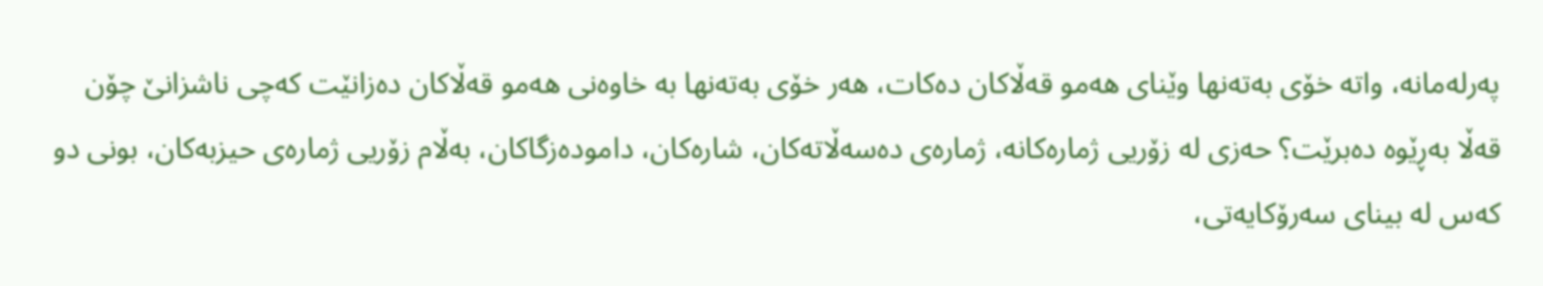په‌رله‌مانه‌، واته‌ خۆی به‌ته‌نها وێنای هه‌مو قه‌ڵاكان ده‌كات، هه‌ر خۆی به‌ته‌نها به‌ خاوه‌نی هه‌مو قه‌ڵاكان ده‌زانێت كه‌چی ناشزانێ چۆن قه‌ڵا به‌ڕێوه‌ ده‌برێت؟ حه‌زی له‌ زۆریی ژماره‌كانه‌، ژماره‌ی ده‌سه‌ڵاته‌كان، شاره‌كان، داموده‌زگاكان، به‌ڵام زۆریی ژماره‌ی حیزبه‌كان، بونی دو كه‌س له‌ بینای سه‌رۆكایه‌تی،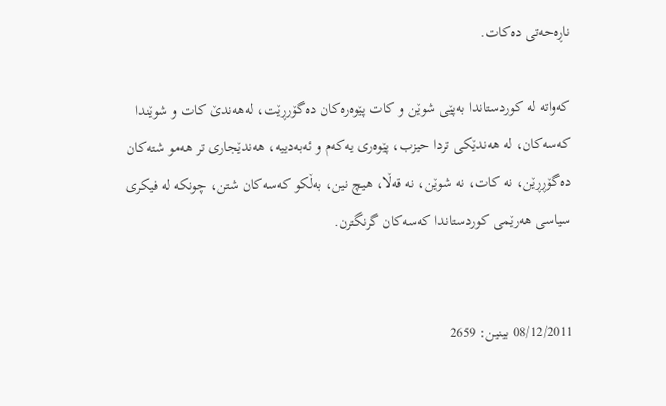ناڕه‌حه‌تی ده‌كات.

كه‌واته‌ له‌ كوردستاندا به‌پێی شوێن و كات پێوه‌ره‌كان ده‌گۆرڕێت، له‌هه‌ندێ كات و شوێندا كه‌سه‌كان، له‌ هه‌ندێكی تردا حیزب، پێوه‌ری یه‌كه‌م و ئه‌به‌دییه‌، هه‌ندێجاری تر هه‌مو شته‌كان ده‌گۆڕڕێن، نه‌ كات، نه‌ شوێن، نه‌ قه‌ڵا، هیچ نین، به‌ڵكو كه‌سه‌كان شتن، چونكه‌ له‌ فیكری سیاسی هه‌رێمی كوردستاندا كه‌سه‌كان گرنگترن.


08/12/2011 بینین: 2659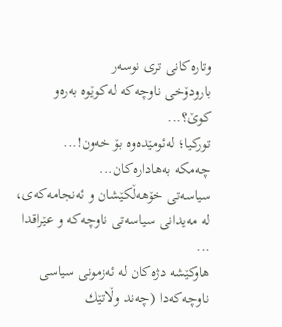وتاره‌کانی تری نوسه‌ر
بارودۆخی ناوچه‌كه‌ له‌كوێوه‌ به‌ره‌و كوێ؟...
توركیا؛ له‌ئومێده‌وه‌ بۆ خه‌ون!...
چه‌مكه‌ به‌هاداره‌كان...
سیاسه‌تی خۆهه‌ڵكێشان و ئه‌نجامه‌كه‌ی، له‌ مه‌یدانی سیاسه‌تی ناوچه‌كه‌ و عێراقدا ...
هاوكێشه‌ دژه‌كان له‌ ئه‌زمونی سیاسی ناوچه‌كه‌دا (چه‌ند وڵاتێك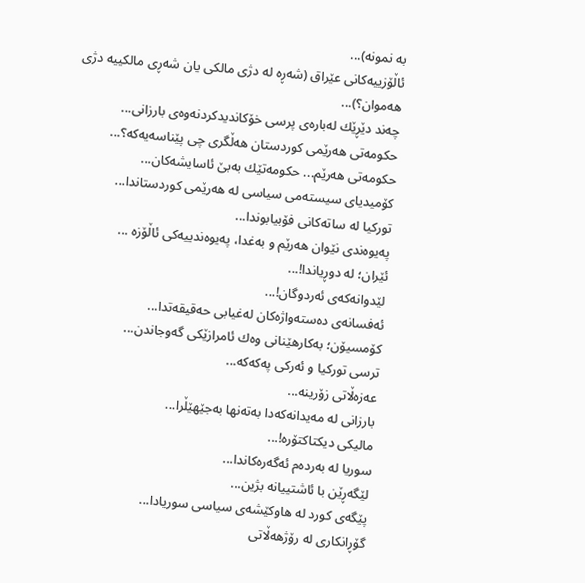به‌ نمونه‌)...
ئاڵۆزییه‌كانی عێراق (شه‌ڕه‌ له‌ دژی مالكی یان شه‌ڕی مالكییه‌ دژی هه‌موان؟)...
چه‌ند دێڕێك له‌باره‌ی پرسی خۆكاندیدكردنه‌وه‌ی بارزانی...
حكومه‌تی هه‌رێمی كوردستان هه‌ڵگری چی پێناسه‌یه‌كه‌؟...
حكومه‌تی هه‌رێم... حكومه‌تێك به‌بێ ئاسایشه‌كان...
كۆمیدیای سیسته‌می سیاسی له‌ هه‌رێمی كوردستاندا...
توركیا له‌ ساته‌كانی فۆبیابوندا...
په‌یوه‌ندی نێوان هه‌رێم و به‌غدا، په‌یوه‌ندییه‌كی ئاڵۆزه ...
ئێران؛ لە دوڕیاندا!...
لێدوانه‌كه‌ی ئه‌ردوگان!...
ئه‌فسانه‌ی ده‌سته‌واژه‌كان له‌غیابی حه‌قیقه‌تدا...
كۆمسیۆن؛ به‌كارهێنانی وه‌ك ئامرازێكی گه‌وجاندن...
ترسی توركیا و ئه‌ركی په‌كه‌كه‌...
عه‌زه‌ڵاتی زۆرینه‌...
بارزانی له‌ مه‌یدانه‌كه‌دا به‌ته‌نها به‌جێهێڵرا...
مالیکی دیکتاکتۆره‌!...
سوریا له‌ به‌رده‌م ئه‌گه‌ره‌كاندا...
لێگه‌ڕێن با ئاشتییانه‌ بژین...
پێگه‌ی كورد له‌ هاوكێشه‌ی سیاسی سوریادا...
گۆڕانکاری له‌ رۆژهه‌ڵاتی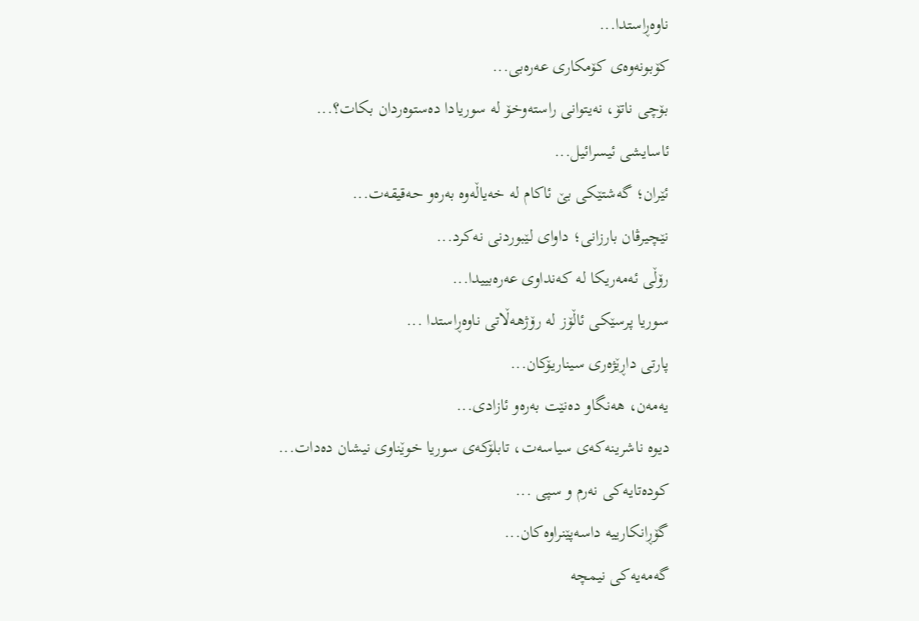ناوه‌ڕاستدا...
كۆبونه‌وه‌ی كۆمكاری عه‌ره‌بی...
بۆچی ناتۆ، نه‌یتوانی راسته‌وخۆ له‌ سوریادا ده‌ستوه‌ردان بكات؟...
ئاسایشی ئیسرائیل...
ئێران؛ گه‌شتێكی بێ ئاكام له‌ خه‌یاڵه‌وه‌ به‌ره‌و حه‌قیقه‌ت...
نێچیرڤان بارزانی؛ داوای لێبوردنی نه‌كرد...
رۆڵی ئه‌مه‌ریكا له‌ كه‌نداوی عه‌ره‌بییدا...
سوریا پرسێكی ئاڵۆز له‌ رۆژهه‌ڵاتی ناوه‌ڕاستدا ...
پارتی داڕێژه‌ری سیناریۆكان...
یه‌مه‌ن، هه‌نگاو ده‌نێت به‌ره‌و ئازادی...
دیوه‌ ناشرینه‌كه‌ی سیاسه‌ت، تابلۆكه‌ی سوریا خوێناوی نیشان ده‌دات...
كوده‌تایه‌كی نه‌رم و سپی ...
گۆڕانكارییه‌ داسه‌پێنراوه‌كان...
گه‌مه‌یه‌كی نیمچه‌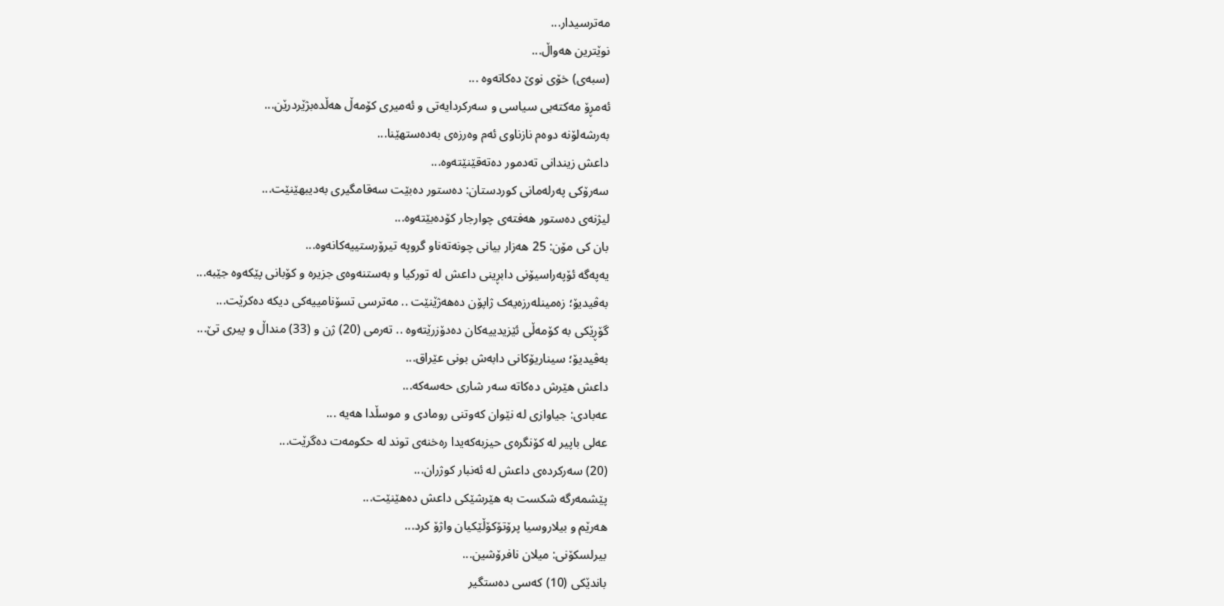مه‌ترسیدار...
نوێترین هه‌واڵ...
(سبەى) خۆى نوێ دەکاتەوە ...
ئه‌مڕۆ مه‌كته‌بی‌ سیاسی‌ و سه‌ركردایه‌تی‌ و ئه‌میری‌ كۆمه‌ڵ هەڵدەبژێردرێن...
به‌رشه‌لۆنه‌ دوه‌م نازناوی ئه‌م وه‌رزه‌ی به‌ده‌ستهێنا...
داعش زیندانی تەدمور دەتەقێنێتەوە...
سەرۆكی پەرلەمانی كوردستان: دەستور دەبێت سەقامگیری بەدیبهێنێت...
لیژنەی دەستور هەفتەی چوارجار كۆدەبێتەوە...
بان كی مۆن: 25 هەزار بیانی چونەتەناو گروپە تیرۆرستییەكانەوە...
یەپەگە ئۆپەراسیۆنی دابڕینی داعش لە تورکیا و بەستنەوەی جزیرە و کۆبانی پێکەوە جێبە...
بەڤیدیۆ؛ زەمینلەرزەیەک ژاپۆن دەهەژێنێت .. مەترسی تسۆنامییەکی دیکە دەکرێت...
گۆڕێکی بە کۆمەڵی ئێزیدییەکان دەدۆزرێتەوە .. تەرمی (20) ژن و (33) منداڵ و پیری تێ...
بەڤیدیۆ؛ سیناریۆکانی دابەش بونی عێراق...
داعش هێرش دەکاتە سەر شاری حەسەکە...
عه‌بادی: جیاوازی له‌ نێوان کەوتنی رومادی و موسڵدا هه‌یه‌ ...
عەلی باپیر لە کۆنگرەی حیزبەکەیدا رەخنەی توند لە حکومەت دەگرێت...
(20) سه‌ركرده‌ی داعش لە ئەنبار کوژران...
پێشمەرگە شكست بە هێرشێكی داعش دەهێنێت...
هەرێم و بیلاروسیا پرۆتۆکۆڵێکیان واژۆ کرد...
بیرلسكۆنی: میلان نافرۆشین...
باندێکی (10) کەسى دەستگیر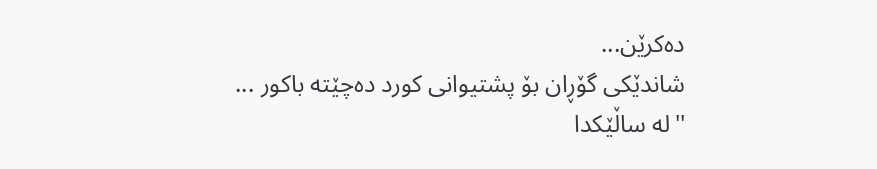دەکرێن...
شاندێکى گۆڕان بۆ پشتیوانی کورد دەچێتە باکور ...
''لە ساڵێکدا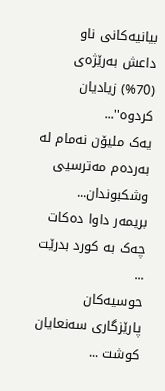بیانیه‌كانی ناو داعش بەرێژەى (70%) زیادیان کردوە''...
یەک ملیۆن نەمام لە بەردەم مەترسیی وشکبوندان...
بریمه‌ر داوا دەکات چەک بە کورد بدرێت ...
حوسیەکان پارێزگارى سەنعایان کوشت ...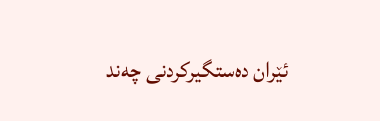ئێران دەستگیرکردنى چه‌ند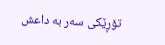تۆڕێكی‌ سه‌ر به‌ داعش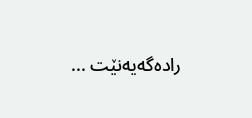رادەگەیەنێت ...